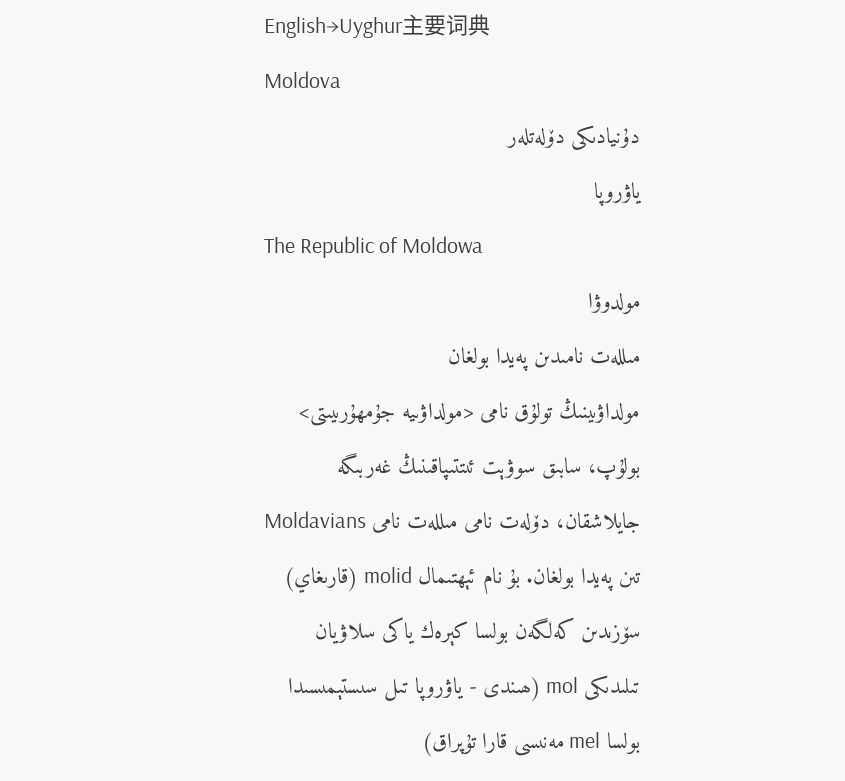English→Uyghur主要词典
Moldova
دۇنيادىكى دۆلەتلەر
ياۋروپا
The Republic of Moldowa
مولدوۋا
مىللەت نامىدىن پەيدا بولغان
مولداۋىينىڭ تولۇق نامى <مولداۋىيە جۇمھۇرىيىتى> بولۇپ، سابىق سوۋېت ئىتتىپاقىنىڭ غەربىگە جايلاشقان، دۆلەت نامى مىللەت نامى Moldavians تىن پەيدا بولغان. بۇ نام ئېھتىمال molid (قارىغاي) سۆزىدىن كەلگەن بولسا كېرەك ياكى سلاۋيان تىلىدىكى mol (ھىندى - ياۋروپا تىل سىستېمىسىدا بولسا mel مەنىسى قارا تۇپراق)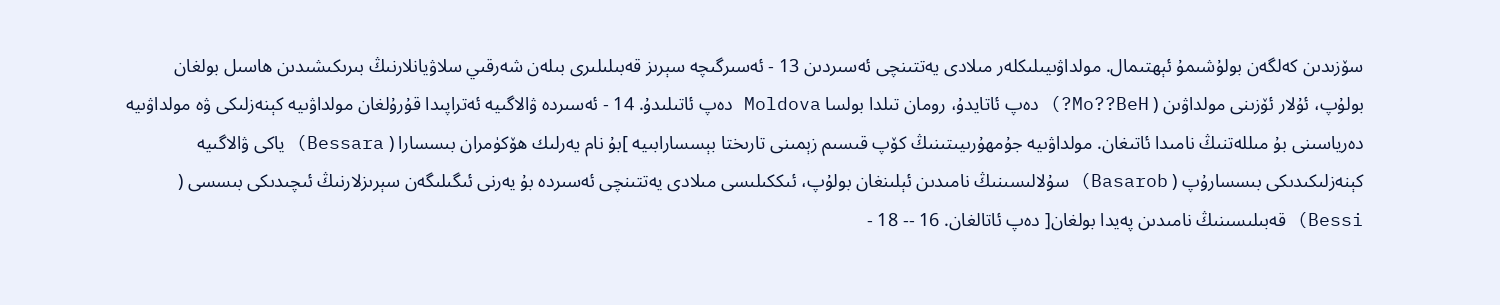سۆزىدىن كەلگەن بولۇشىمۇ ئېھتىمال. مولداۋىيىلىكلەر مىلادى يەتتىنچى ئەسىردىن 13 - ئەسىرگىچە سېرىز قەبىلىلىرى بىلەن شەرقىي سلاۋيانلارنىڭ بىرىكىشىدىن ھاسىل بولغان بولۇپ، ئۇلار ئۆزىنى مولداۋىن ( Mo??BeH?) دەپ ئاتايدۇ، رومان تىلدا بولسا Moldova دەپ ئاتىلىدۇ. 14 - ئەسىردە ۋالاگىيە ئەتراپىدا قۇرۇلغان مولداۋىيە كېنەزلىكى ۋە مولداۋىيە دەرياسىنى بۇ مىللەتنىڭ نامىدا ئاتىغان. مولداۋىيە جۇمھۇرىيىتىنىڭ كۆپ قىسىم زېمىنى تارىختا بېسسارابىيە ]بۇ نام يەرلىك ھۆكۈمران بىسسارا ( Bessara) ياكى ۋالاگىيە كېنەزلىكىدىكى بىسسارۇپ ( Basarob) سۇلالىسىنىڭ نامىدىن ئېلىنغان بولۇپ، ئىككىلىسى مىلادى يەتتىنچى ئەسىردە بۇ يەرنى ئىگىلىگەن سېرىزلارنىڭ ئىچىدىكى بىسسى ( Bessi) قەبىلىسىنىڭ نامىدىن پەيدا بولغان[ دەپ ئاتالغان. 16 -- 18 -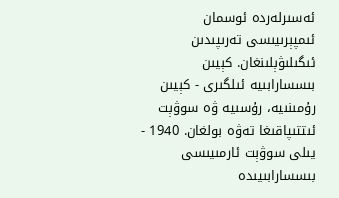ئەسىرلەردە ئوسمان ئىمپېرىيىسى تەرىپىدىن ئىگىلىۋېلىنغان. كېيىن بىسسارابىيە ئىلگىرى - كېيىن رۇمىنىيە، رۇسىيە ۋە سوۋېت ئىتتىپاقىغا تەۋە بولغان. 1940 - يىلى سوۋېت ئارمىيىسى بىسسارابىيىدە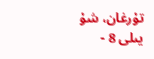تۇرغان، شۇ يىلى 8 -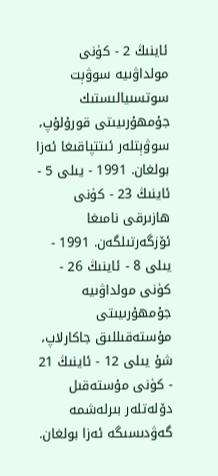ئاينىڭ 2 - كۈنى مولداۋىيە سوۋېت سوتسىيالىستىك جۇمھۇرىيىتى قورۇلۇپ، سوۋېتلەر ئىتتپاقىغا ئەزا بولغان. 1991 - يىلى 5 - ئاينىڭ 23 - كۈنى ھازىرقى نامىغا ئۆزگەرتىلگەن. 1991 - يىلى 8 - ئاينىڭ 26 - كۈنى مولداۋىيە جۇمھۇرىيىتى مۇستەقىللىق جاكارلاپ، شۇ يىلى 12 - ئاينىڭ 21 - كۈنى مۇستەقىل دۆلەتلەر بىرلەشمە گەۋدىسىگە ئەزا بولغان.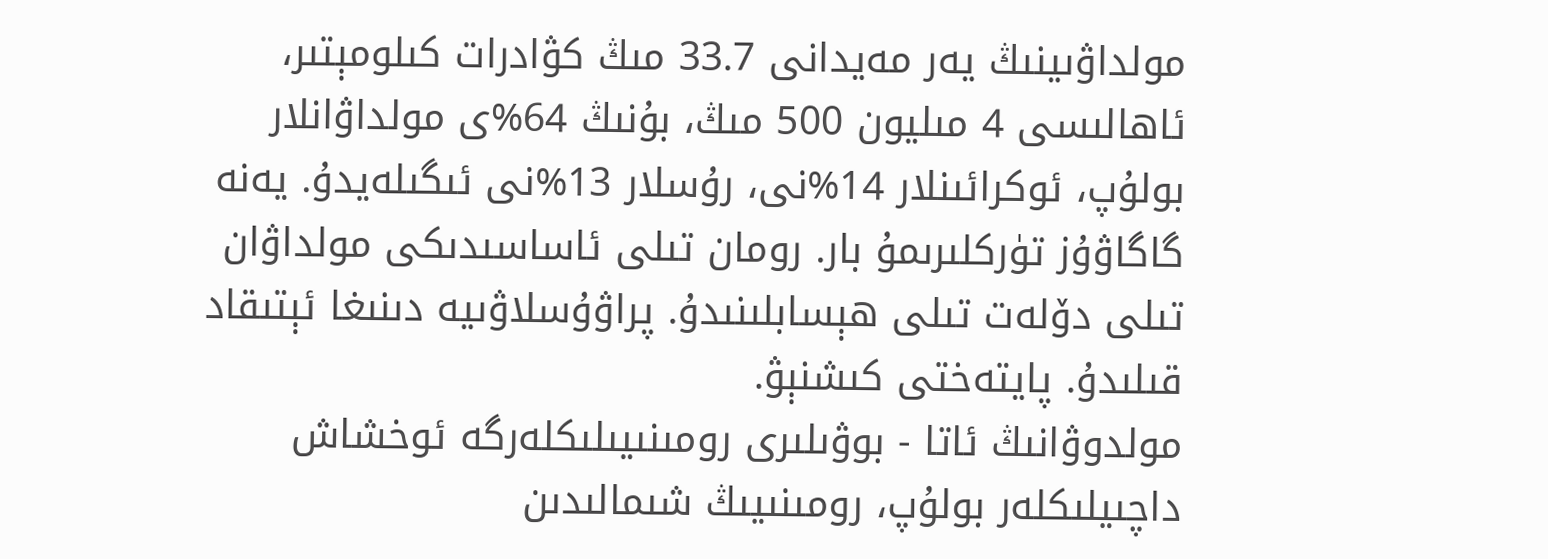مولداۋىينىڭ يەر مەيدانى 33.7 مىڭ كۋادرات كىلومېتىر، ئاھالىسى 4 مىليون 500 مىڭ، بۇنىڭ 64%ى مولداۋانلار بولۇپ، ئوكرائىنلار 14%نى، رۇسلار 13%نى ئىگىلەيدۇ. يەنە گاگاۋۇز تۈركلىرىمۇ بار. رومان تىلى ئاساسىدىكى مولداۋان تىلى دۆلەت تىلى ھېسابلىنىدۇ. پراۋۇسلاۋىيە دىنىغا ئېتىقاد قىلىدۇ. پايتەختى كىشنېۋ.
مولدوۋانىڭ ئاتا - بوۋىلىرى رومىنىيىلىكلەرگە ئوخشاش داچىيلىكلەر بولۇپ، رومىنىيىڭ شىمالىدىن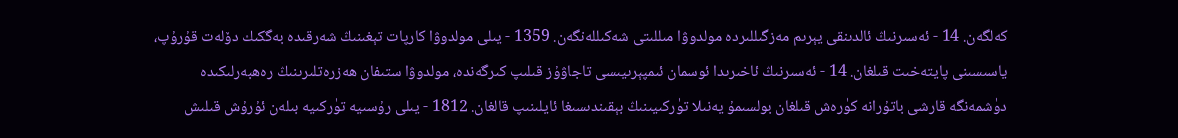كەلگەن. 14 - ئەسىرنىڭ ئالدىنقى يېرىم مەزگىللىردە مولدوۋا مىللىتى شەكىللەنگەن. 1359 - يىلى مولدوۋا كارپات تېغىنىڭ شەرقىدە بەگكىك دۆلەت قۇرۇپ، ياسىسىنى پايتەخىت قىلغان. 14 - ئەسىرنىڭ ئاخىرىدا ئوسمان ئىمپېرىيىسى تاجاۋۇز قىلىپ كىرگەندە، مولدوۋا ستىفان ھەزرەتلىرىنىڭ رەھبەرلىكىدە دۈشمەنگە قارشى باتۇرانە كۈرەش قىلغان بولسىمۇ يەنىلا تۈركىيىنىڭ بېقىندىسىغا ئايلىنىپ قالغان. 1812 - يىلى رۇسىيە تۈركىيە بىلەن ئۇرۇش قىلىش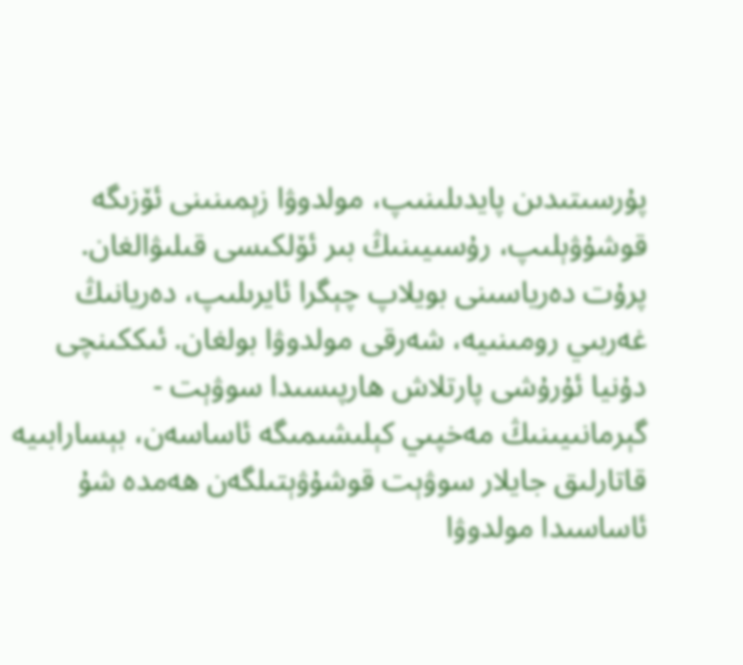پۇرسىتىدىن پايدىلىنىپ، مولدوۋا زېمىنىنى ئۆزىگە قوشۇۋېلىپ، رۇسىيىنىڭ بىر ئۆلكىسى قىلىۋالغان. پرۇت دەرياسىنى بويلاپ چېگرا ئايرىلىپ، دەريانىڭ غەربىي رومىنىيە، شەرقى مولدوۋا بولغان. ئىككىنچى دۇنيا ئۇرۇشى پارتلاش ھارپىسىدا سوۋېت - گېرمانىيىنىڭ مەخپىي كېلىشىمىگە ئاساسەن، بېسارابىيە قاتارلىق جايلار سوۋېت قوشۇۋېتىلگەن ھەمدە شۇ ئاساسىدا مولدوۋا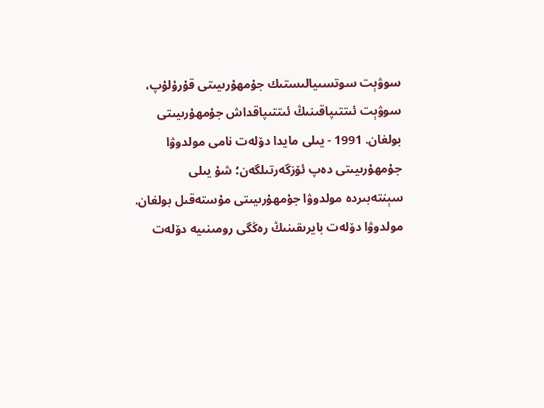سوۋېت سوتسىيالىستىك جۇمھۇرىيىتى قۇرۇلۇپ، سوۋېت ئىتتىپاقىنىڭ ئىتتىپاقداش جۇمھۇرىيىتى بولغان. 1991 - يىلى مايدا دۆلەت نامى مولدوۋا جۇمھۇرىيىتى دەپ ئۆزگەرتىلگەن؛ شۇ يىلى سېنتەبىردە مولدوۋا جۇمھۇرىيىتى مۇستەقىل بولغان. مولدوۋا دۆلەت بايرىقىنىڭ رەڭگى رومىنىيە دۆلەت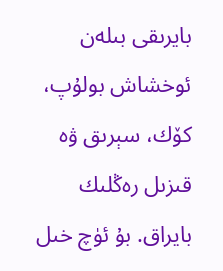بايرىقى بىلەن ئوخشاش بولۇپ، كۆك، سېرىق ۋە قىزىل رەڭلىك بايراق. بۇ ئۈچ خىل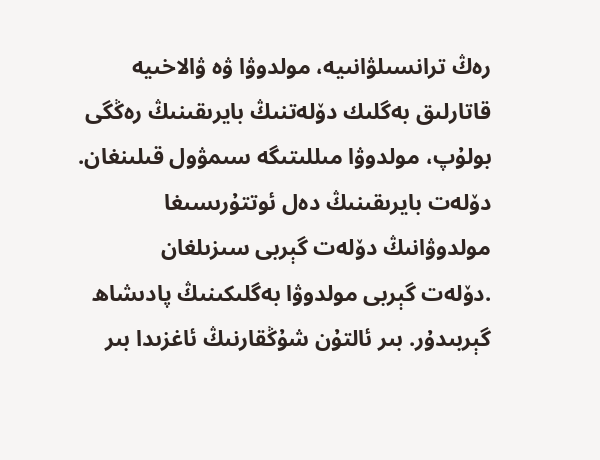رەڭ ترانسىلۋانىيە، مولدوۋا ۋە ۋالاخىيە قاتارلىق بەگلىك دۆلەتنىڭ بايرىقىنىڭ رەڭگى بولۇپ، مولدوۋا مىللىتىگە سىمۋول قىلىنغان. دۆلەت بايرىقىنىڭ دەل ئوتتۇرىسىغا مولدوۋانىڭ دۆلەت گېربى سىزىلغان
.دۆلەت گېربى مولدوۋا بەگلىكىنىڭ پادىشاھ گېربىدۇر. بىر ئالتۇن شۇڭقارنىڭ ئاغزىدا بىر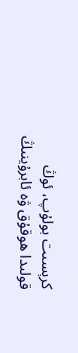كرېسىت بولۇپ، ئوڭ قولىدا ھوقۇق ۋە ئابرۇينىڭ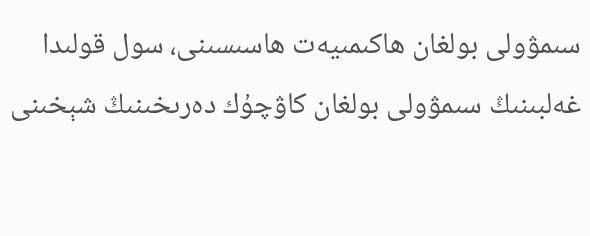سىمۋولى بولغان ھاكىمىيەت ھاسىسىنى، سول قولىدا غەلبىنىڭ سىمۋولى بولغان كاۋچۇك دەرىخىنىڭ شېخىنى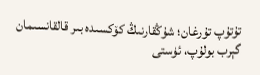تۇتۇپ تۇرغان؛ شۇڭقارنىڭ كۆكسىدە بىر قالقانسىمان گېرب بولۇپ، ئۈستى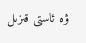ۋە ئاستى قىزىل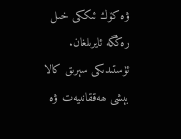ۋە كۆك ئىككى خىل رەڭگە ئايرىلغان. ئۈستىدىكى سېرىق كالا بېشى ھەققانىيەت ۋە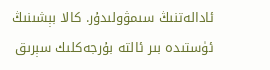ئادالەتنىڭ سىمۋولىدۇر. كالا بېشىنىڭ ئۈستىدە بىر ئالتە بۇرجەكلىك سېرىق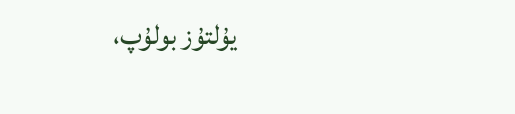يۇلتۇز بولۇپ،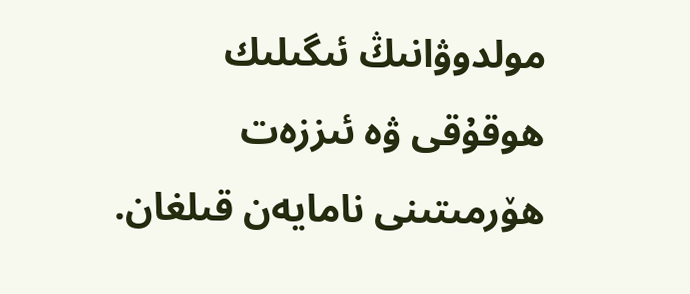مولدوۋانىڭ ئىگىلىك ھوقۇقى ۋە ئىززەت ھۆرمىتىنى نامايەن قىلغان.